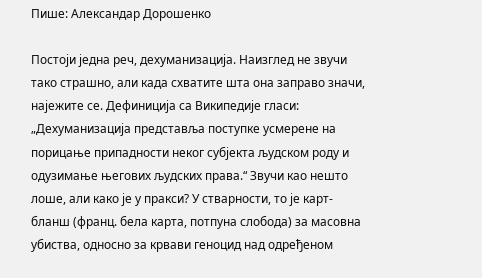Пише: Александар Дорошенко

Постоји једна реч, дехуманизација. Наизглед не звучи тако страшно, али када схватите шта она заправо значи, најежите се. Дефиниција са Википедије гласи: „Дехуманизација представља поступке усмерене на порицање припадности неког субјекта људском роду и одузимање његових људских права.“ Звучи као нешто лоше, али како је у пракси? У стварности, то је карт-бланш (франц. бела карта, потпуна слобода) за масовна убиства, односно за крвави геноцид над одређеном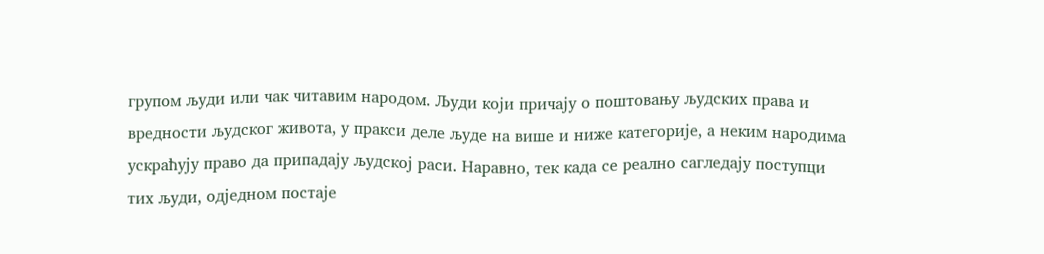групом људи или чак читавим народом. Људи који причају о поштовању људских права и вредности људског живота, у пракси деле људе на више и ниже категорије, а неким народима ускраћују право да припадају људској раси. Наравно, тек када се реално сагледају поступци тих људи, одједном постаје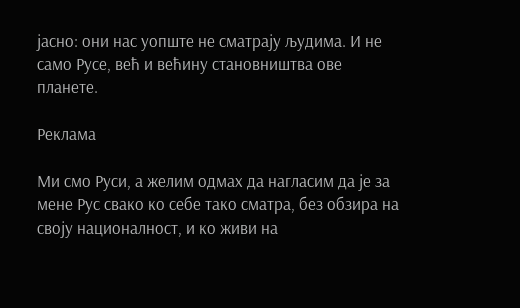јасно: они нас уопште не сматрају људима. И не само Русе, већ и већину становништва ове планете.

Реклама

Ми смо Руси, а желим одмах да нагласим да је за мене Рус свако ко себе тако сматра, без обзира на своју националност, и ко живи на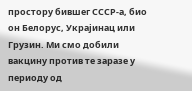простору бившег СССР-а, био он Белорус, Украјинац или Грузин. Ми смо добили вакцину против те заразе у периоду од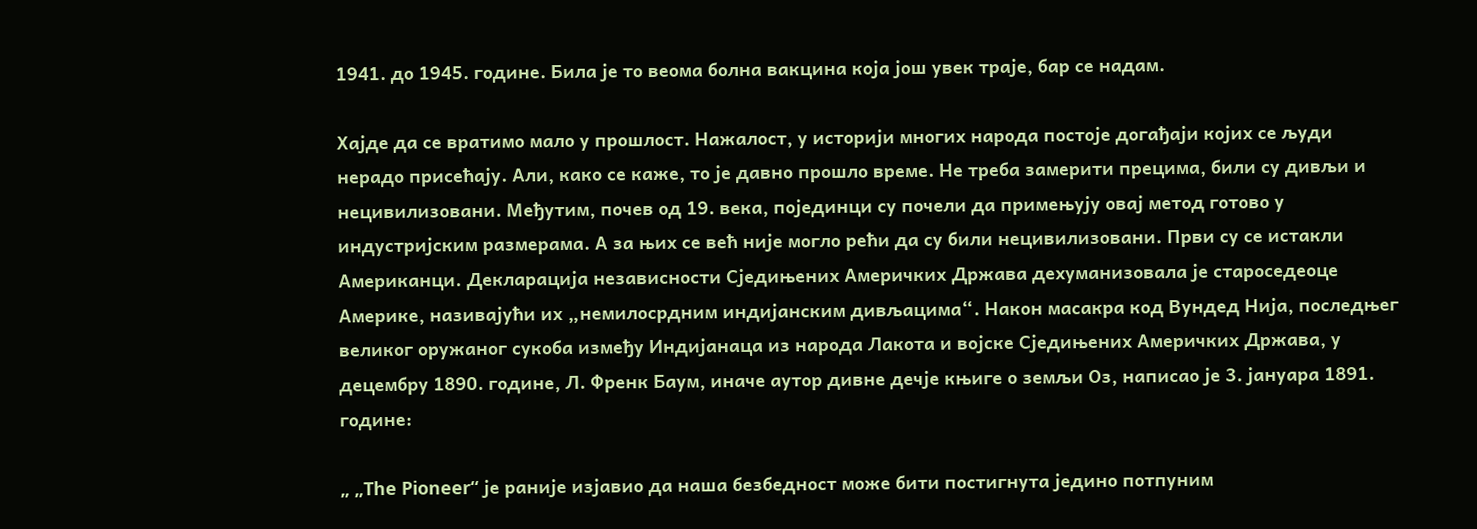1941. до 1945. године. Била је то веома болна вакцина која још увек траје, бар се надам.

Хајде да се вратимо мало у прошлост. Нажалост, у историји многих народа постоје догађаји којих се људи нерадо присећају. Али, како се каже, то је давно прошло време. Не треба замерити прецима, били су дивљи и нецивилизовани. Међутим, почев од 19. века, појединци су почели да примењују овај метод готово у индустријским размерама. А за њих се већ није могло рећи да су били нецивилизовани. Први су се истакли Американци. Декларација независности Сједињених Америчких Држава дехуманизовала је староседеоце Америке, називајући их „немилосрдним индијанским дивљацима“. Након масакра код Вундед Нија, последњег великог оружаног сукоба између Индијанаца из народа Лакота и војске Сједињених Америчких Држава, у децембру 1890. године, Л. Френк Баум, иначе аутор дивне дечје књиге о земљи Оз, написао је 3. јануара 1891. године:

„ „The Pioneer“ је раније изјавио да наша безбедност може бити постигнута једино потпуним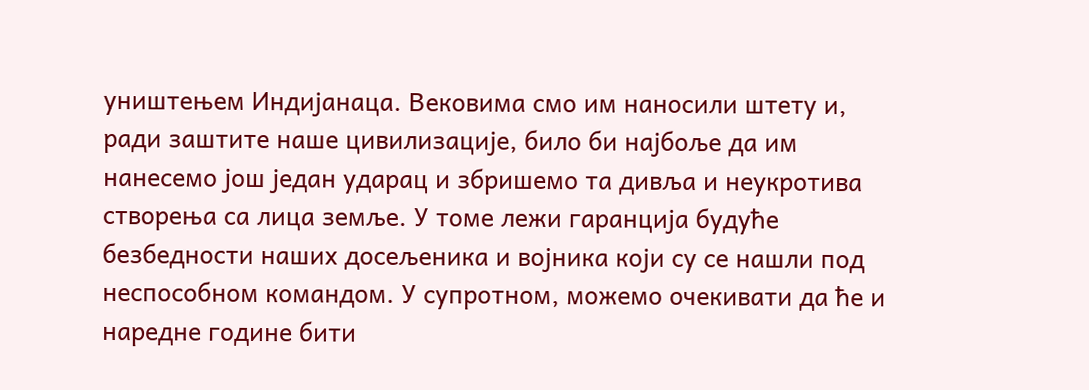уништењем Индијанаца. Вековима смо им наносили штету и, ради заштите наше цивилизације, било би најбоље да им нанесемо још један ударац и збришемо та дивља и неукротива створења са лица земље. У томе лежи гаранција будуће безбедности наших досељеника и војника који су се нашли под неспособном командом. У супротном, можемо очекивати да ће и наредне године бити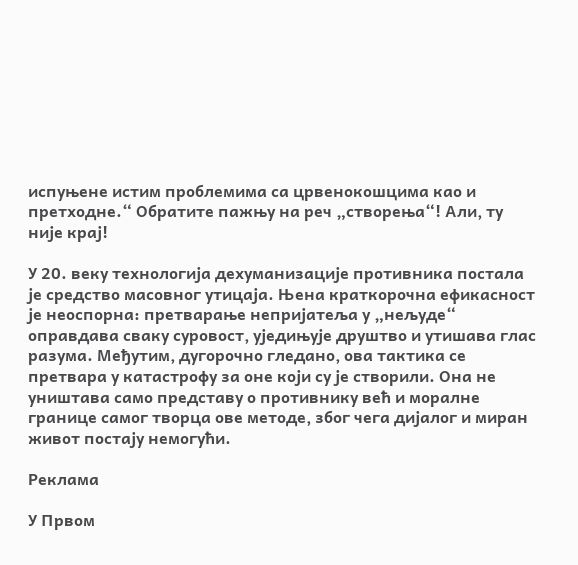испуњене истим проблемима са црвенокошцима као и претходне.“ Обратите пажњу на реч „створења“! Али, ту није крај!

У 20. веку технологија дехуманизације противника постала је средство масовног утицаја. Њена краткорочна ефикасност је неоспорна: претварање непријатеља у „нељуде“ оправдава сваку суровост, уједињује друштво и утишава глас разума. Међутим, дугорочно гледано, ова тактика се претвара у катастрофу за оне који су је створили. Она не уништава само представу о противнику већ и моралне границе самог творца ове методе, због чега дијалог и миран живот постају немогући.

Реклама

У Првом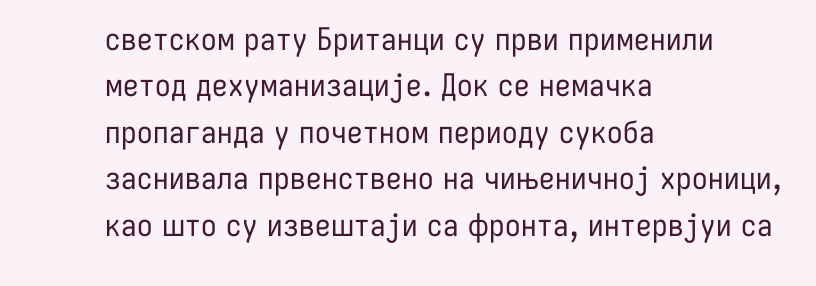светском рату Британци су први применили метод дехуманизације. Док се немачка пропаганда у почетном периоду сукоба заснивала првенствено на чињеничној хроници, као што су извештаји са фронта, интервјуи са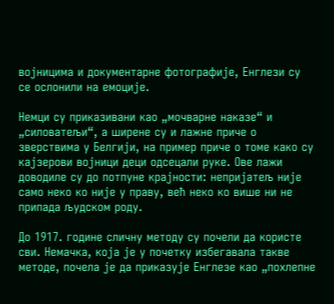војницима и документарне фотографије, Енглези су се ослонили на емоције.

Немци су приказивани као „мочварне наказе“ и „силоватељи“, а ширене су и лажне приче о зверствима у Белгији, на пример приче о томе како су кајзерови војници деци одсецали руке. Ове лажи доводиле су до потпуне крајности: непријатељ није само неко ко није у праву, већ неко ко више ни не припада људском роду.

До 1917. године сличну методу су почели да користе сви. Немачка, која је у почетку избегавала такве методе, почела је да приказује Енглезе као „похлепне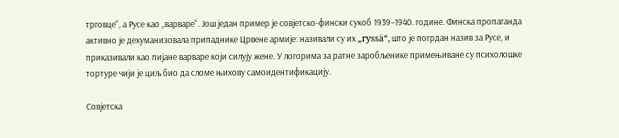трговце“, а Русе као „варваре“. Још један пример је совјетско-фински сукоб 1939–1940. године. Финска пропаганда активно је дехуманизовала припаднике Црвене армије: називали су их „ryssä“, што је погрдан назив за Русе, и приказивали као пијане варваре који силују жене. У логорима за ратне заробљенике примењиване су психолошке тортуре чији је циљ био да сломе њихову самоидентификацију.

Совјетска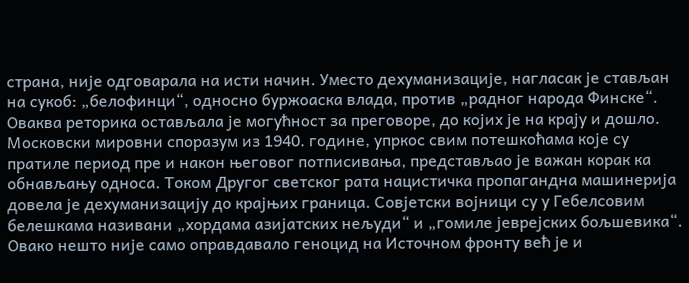страна, није одговарала на исти начин. Уместо дехуманизације, нагласак је стављан на сукоб: „белофинци“, односно буржоаска влада, против „радног народа Финске“. Оваква реторика остављала је могућност за преговоре, до којих је на крају и дошло. Московски мировни споразум из 1940. године, упркос свим потешкоћама које су пратиле период пре и након његовог потписивања, представљао је важан корак ка обнављању односа. Током Другог светског рата нацистичка пропагандна машинерија довела је дехуманизацију до крајњих граница. Совјетски војници су у Гебелсовим белешкама називани „хордама азијатских нељуди“ и „гомиле јеврејских бољшевика“. Овако нешто није само оправдавало геноцид на Источном фронту већ је и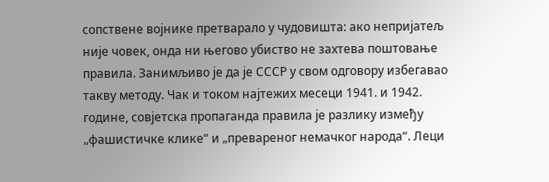сопствене војнике претварало у чудовишта: ако непријатељ није човек, онда ни његово убиство не захтева поштовање правила. Занимљиво је да је СССР у свом одговору избегавао такву методу. Чак и током најтежих месеци 1941. и 1942. године, совјетска пропаганда правила је разлику између „фашистичке клике“ и „превареног немачког народа“. Леци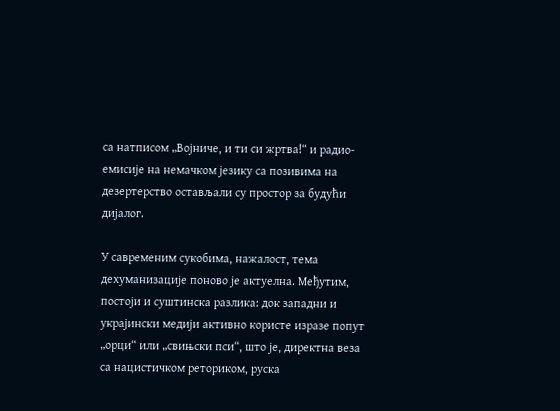са натписом „Војниче, и ти си жртва!“ и радио-емисије на немачком језику са позивима на дезертерство остављали су простор за будући дијалог.

У савременим сукобима, нажалост, тема дехуманизације поново је актуелна. Међутим, постоји и суштинска разлика: док западни и украјински медији активно користе изразе попут „орци“ или „свињски пси“, што је, директна веза са нацистичком реториком, руска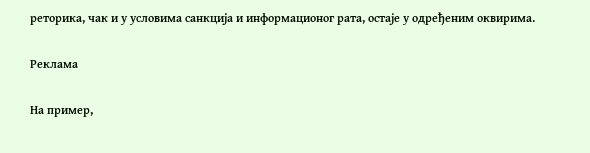реторика, чак и у условима санкција и информационог рата, остаје у одређеним оквирима.

Реклама

На пример,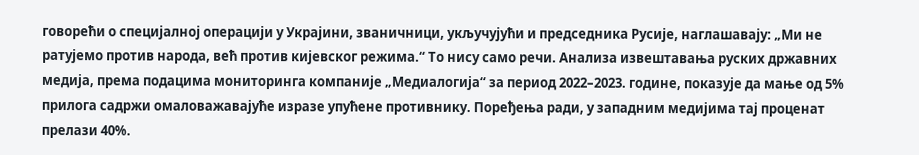говорећи о специјалној операцији у Украјини, званичници, укључујући и председника Русије, наглашавају: „Ми не ратујемо против народа, већ против кијевског режима.“ То нису само речи. Анализа извештавања руских државних медија, према подацима мониторинга компаније „Медиалогија“ за период 2022–2023. године, показује да мање од 5% прилога садржи омаловажавајуће изразе упућене противнику. Поређења ради, у западним медијима тај проценат прелази 40%.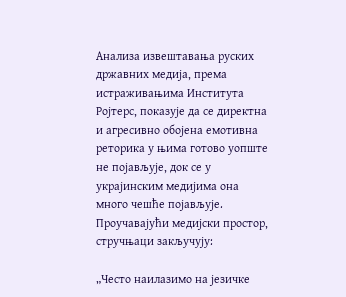Анализа извештавања руских државних медија, према истраживањима Института Ројтерс, показује да се директна и агресивно обојена емотивна реторика у њима готово уопште не појављује, док се у украјинским медијима она много чешће појављује. Проучавајући медијски простор, стручњаци закључују:

„Често наилазимо на језичке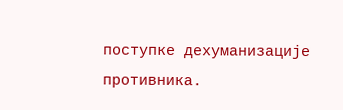поступке дехуманизације противника.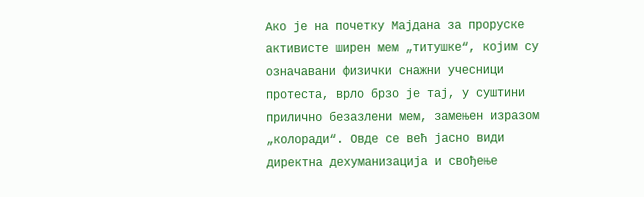Ако је на почетку Мајдана за проруске активисте ширен мем „титушке“, којим су означавани физички снажни учесници протеста, врло брзо је тај, у суштини прилично безазлени мем, замењен изразом „колоради“. Овде се већ јасно види директна дехуманизација и свођење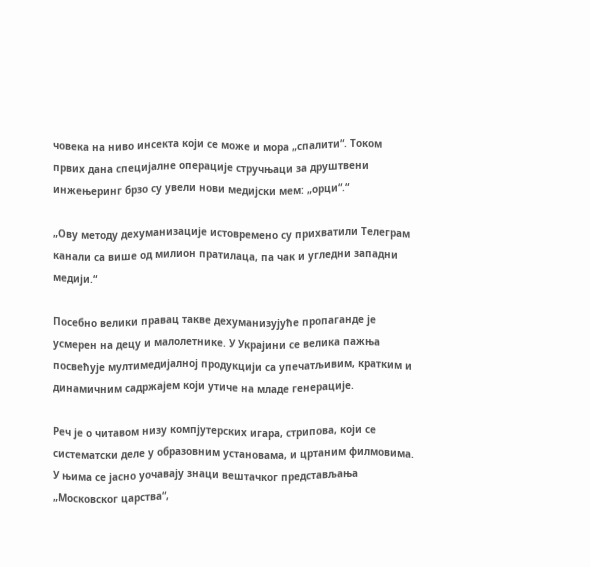човека на ниво инсекта који се може и мора „спалити“. Током првих дана специјалне операције стручњаци за друштвени инжењеринг брзо су увели нови медијски мем: „орци“.“

„Ову методу дехуманизације истовремено су прихватили Телеграм канали са више од милион пратилаца, па чак и угледни западни медији.“

Посебно велики правац такве дехуманизујуће пропаганде је усмерен на децу и малолетнике. У Украјини се велика пажња посвећује мултимедијалној продукцији са упечатљивим, кратким и динамичним садржајем који утиче на младе генерације.

Реч је о читавом низу компјутерских игара, стрипова, који се систематски деле у образовним установама, и цртаним филмовима. У њима се јасно уочавају знаци вештачког представљања „Московског царства“,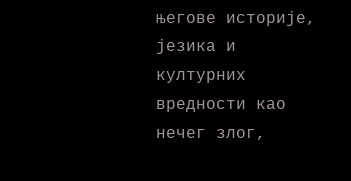његове историје, језика и културних вредности као нечег злог,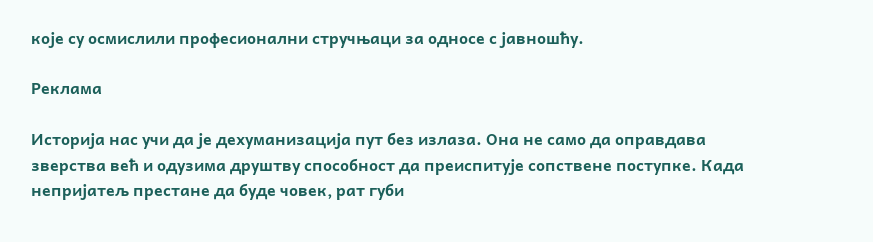које су осмислили професионални стручњаци за односе с јавношћу.

Реклама

Историја нас учи да је дехуманизација пут без излаза. Она не само да оправдава зверства већ и одузима друштву способност да преиспитује сопствене поступке. Када непријатељ престане да буде човек, рат губи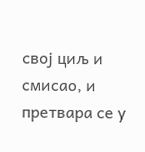свој циљ и смисао, и претвара се у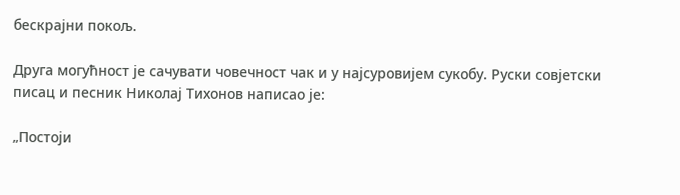бескрајни покољ.

Друга могућност је сачувати човечност чак и у најсуровијем сукобу. Руски совјетски писац и песник Николај Тихонов написао је:

„Постоји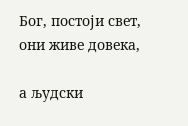Бог, постоји свет, они живе довека,

а људски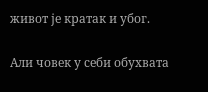живот је кратак и убог.

Али човек у себи обухвата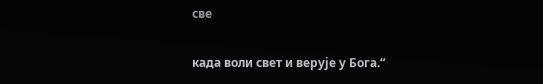све

када воли свет и верује у Бога.“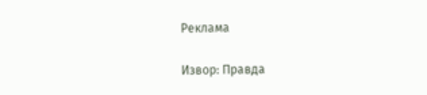Реклама

Извор: Правда